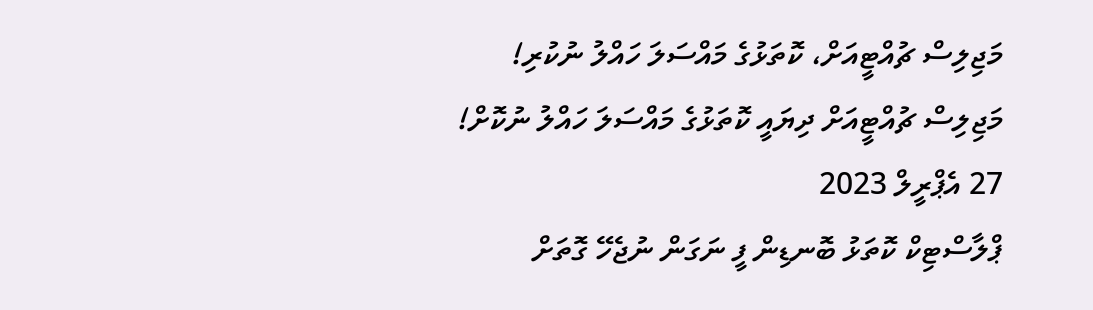މަޖިލިސް ޗުއްޓީއަށް، ކޮތަޅުގެ މައްސަލަ ހައްލު ނުކުރި!
މަޖިލިސް ޗުއްޓީއަށް ދިޔައީ ކޮތަޅުގެ މައްސަލަ ހައްލު ނުކޮށް!
27 އެޕްރީލް 2023
ޕްލާސްޓިކް ކޮތަޅު ބޮނޑިން ފީ ނަގަން ނުޖެހޭ ގޮތަށް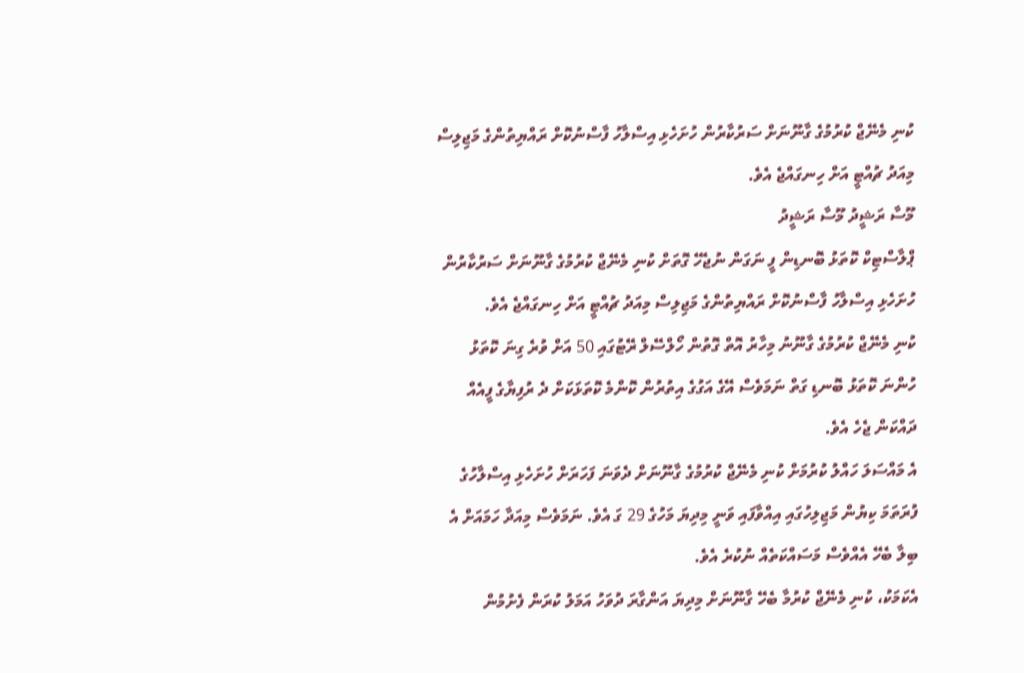ކުނި މެނޭޖް ކުރުމުގެ ގާނޫނަށް ސަރުކާރުން ހުށަހެޅި އިސްލާހު ފާސްނުކޮށް ރައްޔިތުންގެ މަޖިލިސް މިއަދު ޗުއްޓީ އަށް ހިނގައްޖެ އެވެ.
މޫސާ ރަޝީދު މޫސާ ރަޝީދު
ޕްލާސްޓިކް ކޮތަޅު ބޮނޑިން ފީ ނަގަން ނުޖެހޭ ގޮތަށް ކުނި މެނޭޖް ކުރުމުގެ ގާނޫނަށް ސަރުކާރުން ހުށަހެޅި އިސްލާހު ފާސްނުކޮށް ރައްޔިތުންގެ މަޖިލިސް މިއަދު ޗުއްޓީ އަށް ހިނގައްޖެ އެވެ.
ކުނި މެނޭޖް ކުރުމުގެ ގާނޫނު މިހާރު އޮތް ގޮތުން ހޯލްސޭލް ރޭޓުގައި 50 އަށް ވުރެ ގިނަ ކޮތަޅު ހުންނަ ކޮތަޅު ބޮނޑި ގަތް ނަމަވެސް އޭގެ އަގުގެ އިތުރުން ކޮންމެ ކޮތަޅަކަށް ދެ ރުފިޔާގެ ފީއެއް ދައްކަން ޖެހެ އެވެ.
އެ މައްސަލަ ހައްލު ކުރުމަށް ކުނި މެނޭޖް ކުރުމުގެ ގާނޫނަށް ދެވަނަ ފަހަރަށް ހުށަހެޅި އިސްލާހުގެ ފުރަތަމަ ކިޔުން މަޖިލިހުގައި އިއްވާފައި ވަނީ މިދިޔަ މަހުގެ 29 ގަ އެވެ. ނަމަވެސް މިއަދާ ހަމައަށް އެ ބިލާ ބެހޭ އެއްވެސް މަސައްކަތެއް ނުކުރެ އެވެ.
އެކަމަކު، ކުނި މެނޭޖް ކުރުމާ ބެހޭ ގާނޫނަށް މިދިޔަ އަންގާރަ ދުވަހު އަމަލު ކުރަން ފެށުމުން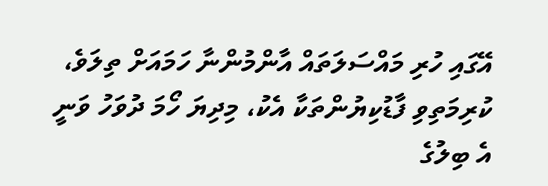އޭގައި ހުރި މައްސަލަތައް އާންމުންނާ ހަމައަށް ތިލަވެ، ކުރިމަތިވި ފާޑުކިޔުންތަކާ އެކު، މިދިޔަ ހޯމަ ދުވަހު ވަނީ އެ ބިލުގެ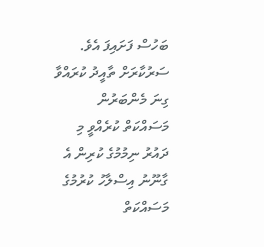ބަހުސް ފަށައިފަ އެވެ.
ސަރުކާރަށް ތާއީދު ކުރައްވާ ގިނަ މެންބަރުން މަސައްކަތް ކުރެއްވީ މި ދައުރު ނިމުމުގެ ކުރިން އެ ގާނޫނު އިސްލާހު ކުރުމުގެ މަސައްކަތް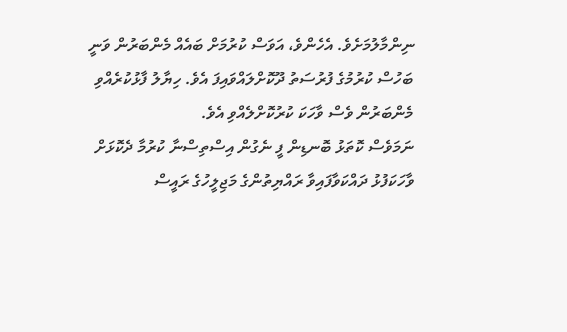ނިންމާލުމަށެވެ. އެހެންވެ، އަވަސް ކުރުމަށް ބައެއް މެންބަރުން ވަނީ ބަހުސް ކުރުމުގެ ފުރުސަތު ދޫކޮށްލައްވައިފަ އެވެ. ހިޔާލު ފާޅުކުރެއްވި މެންބަރުން ވެސް ވާހަކަ ކުރުކޮށްލެއްވި އެވެ.
ނަމަވެސް ކޮތަޅު ބޮނޑިން ފީ ނެގުން އިސްތިސްނާ ކުރުމާ ދެކޮޅަށް ވާހަކަފުޅު ދައްކަވާފައިވާ ރައްޔިތުންގެ މަޖިލީހުގެ ރައީސް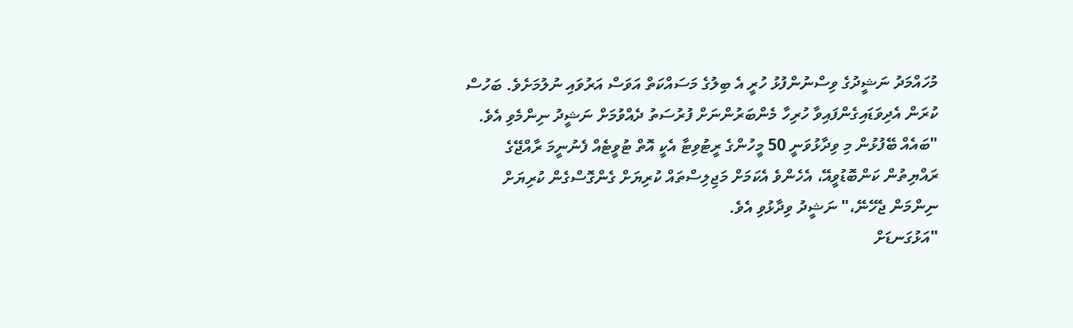މުހައްމަދު ނަޝީދުގެ ވިސްނުންފުޅު ހުރީ އެ ބިލުގެ މަސައްކަތް އަވަސް އަރުވައި ނުލުމަށެވެ. ބަހުސް ކުރަން އެދިވަޑައިގެންފައިވާ ހުރިހާ މެންބަރުންނަށް ފުރުސަތު ދެއްވުމަށް ނަޝީދު ނިންމެވި އެވެ.
"ބައެއް ބޭފުޅުން މި ވިދާޅުވަނީ 50 މީހުންގެ ރީޓުވިޓާ އެކީ އޮތް ޓުވީޓެއް ފެނުނީމަ ރާއްޖޭގެ ރައްޔިތުން ކަންބޮޑުވީއޭ، އެހެންވެ އެކަމަށް މަޖިލިސްތައް ކުރިޔަށް ގެންގޮސްގެން ކުރިޔަށް ނިންމަން ޖެހޭނޭ،" ނަޝީދު ވިދާޅުވި އެވެ.
"އަޅުގަނޑަށް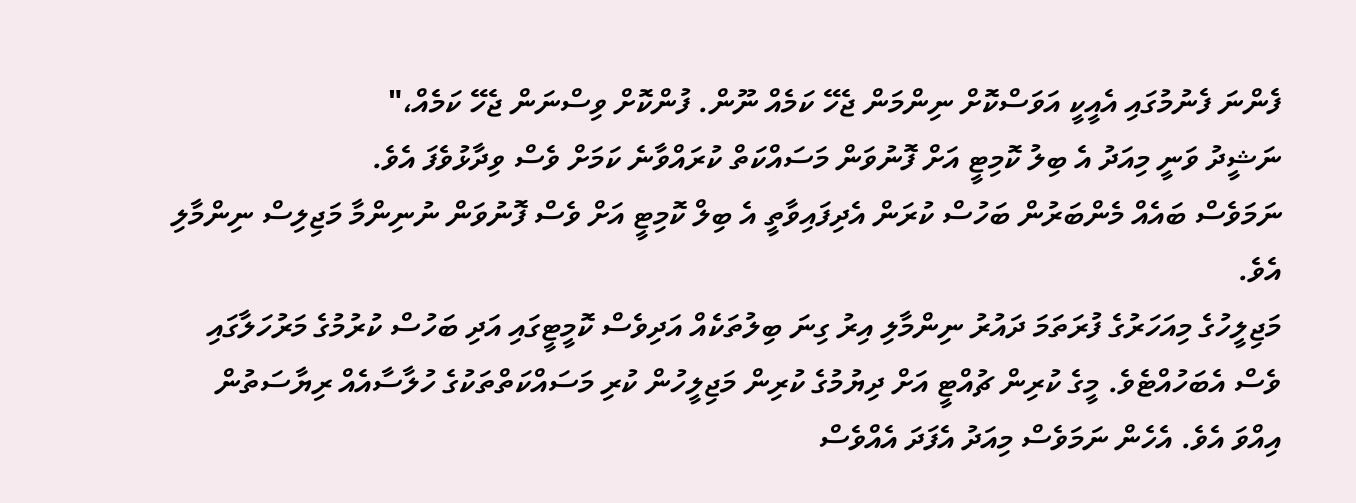ފެންނަ ފެނުމުގައި އެއީކީ އަވަސްކޮށް ނިންމަން ޖެހޭ ކަމެއް ނޫން. ފުންކޮށް ވިސްނަން ޖެހޭ ކަމެއް،"
ނަޝީދު ވަނީ މިއަދު އެ ބިލު ކޮމިޓީ އަށް ފޮނުވަން މަސައްކަތް ކުރައްވާނެ ކަމަށް ވެސް ވިދާޅުވެފަ އެވެ.
ނަމަވެސް ބައެއް މެންބަރުން ބަހުސް ކުރަން އެދިފައިވާތީ އެ ބިލް ކޮމިޓީ އަށް ވެސް ފޮނުވަން ނުނިންމާ މަޖިލިސް ނިންމާލި އެވެ.
މަޖިލީހުގެ މިއަހަރުގެ ފުރަތަމަ ދައުރު ނިންމާލި އިރު ގިނަ ބިލުތަކެއް އަދިވެސް ކޮމީޓީގައި އަދި ބަހުސް ކުރުމުގެ މަރުހަލާގައި ވެސް އެބަހުއްޓެވެ. މީގެ ކުރިން ޗުއްޓީ އަށް ދިޔުމުގެ ކުރިން މަޖިލީހުން ކުރި މަސައްކަތްތަކުގެ ހުލާސާއެއް ރިޔާސަތުން އިއްވަ އެވެ. އެހެން ނަމަވެސް މިއަދު އެފަދަ އެއްވެސް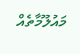މައުލޫމާތެއް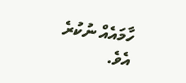ހާމައެއް ނުކުރެ އެވެ.